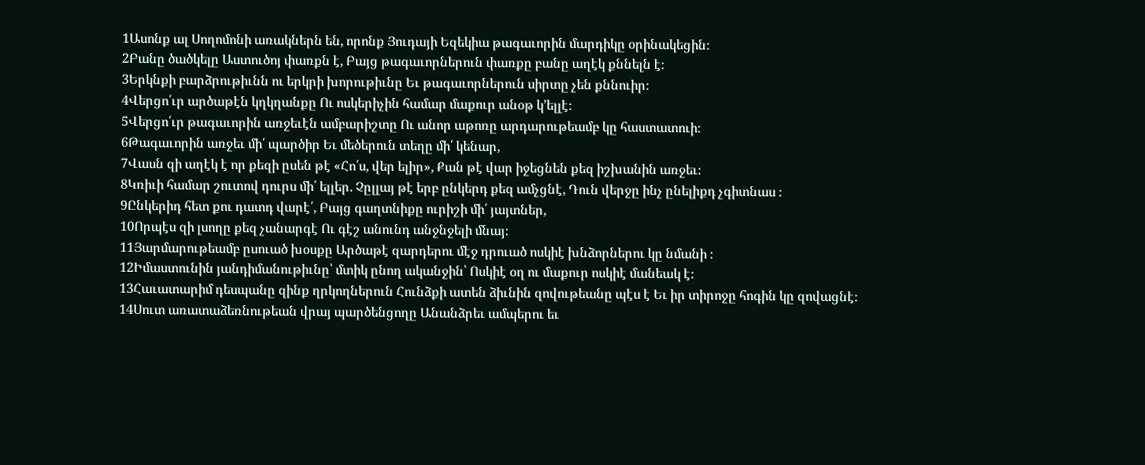1Ասոնք ալ Սողոմոնի առակներն են, որոնք Յուդայի Եզեկիա թագաւորին մարդիկը օրինակեցին։
2Բանը ծածկելը Աստուծոյ փառքն է, Բայց թագաւորներուն փառքը բանը աղէկ քննելն է։
3Երկնքի բարձրութիւնն ու երկրի խորութիւնը Եւ թագաւորներուն սիրտը չեն քննուիր։
4Վերցո՛ւր արծաթէն կղկղանքը Ու ոսկերիչին համար մաքուր անօթ կ’ելլէ։
5Վերցո՛ւր թագաւորին առջեւէն ամբարիշտը Ու անոր աթոռը արդարութեամբ կը հաստատուի։
6Թագաւորին առջեւ մի՛ պարծիր Եւ մեծերուն տեղը մի՛ կենար,
7Վասն զի աղէկ է որ քեզի ըսեն թէ «Հո՛ս, վեր ելիր», Քան թէ վար իջեցնեն քեզ իշխանին առջեւ։
8Կռիւի համար շուտով դուրս մի՛ ելլեր. Չըլլայ թէ երբ ընկերդ քեզ ամչցնէ, Դուն վերջը ինչ ընելիքդ չգիտնաս ։
9Ընկերիդ հետ քու դատդ վարէ՛, Բայց գաղտնիքը ուրիշի մի՛ յայտներ,
10Որպէս զի լսողը քեզ չանարգէ Ու գէշ անունդ անջնջելի մնայ։
11Յարմարութեամբ ըսուած խօսքը Արծաթէ զարդերու մէջ դրուած ոսկիէ խնձորներու կը նմանի ։
12Իմաստունին յանդիմանութիւնը՝ մտիկ ընող ականջին՝ Ոսկիէ օղ ու մաքուր ոսկիէ մանեակ է։
13Հաւատարիմ դեսպանը զինք ղրկողներուն Հունձքի ատեն ձիւնին զովութեանը պէս է Եւ իր տիրոջը հոգին կը զովացնէ։
14Սուտ առատաձեռնութեան վրայ պարծենցողը Անանձրեւ ամպերու եւ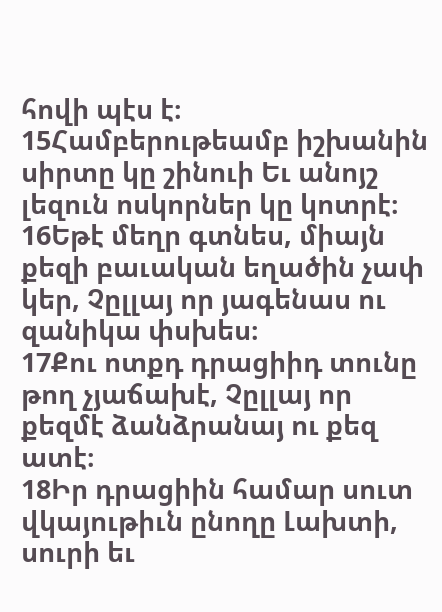հովի պէս է։
15Համբերութեամբ իշխանին սիրտը կը շինուի Եւ անոյշ լեզուն ոսկորներ կը կոտրէ։
16Եթէ մեղր գտնես, միայն քեզի բաւական եղածին չափ կեր, Չըլլայ որ յագենաս ու զանիկա փսխես։
17Քու ոտքդ դրացիիդ տունը թող չյաճախէ, Չըլլայ որ քեզմէ ձանձրանայ ու քեզ ատէ։
18Իր դրացիին համար սուտ վկայութիւն ընողը Լախտի, սուրի եւ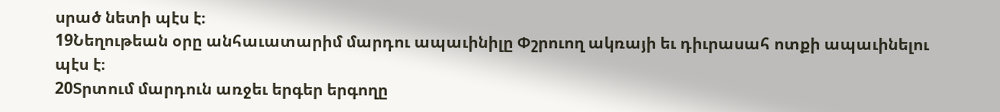սրած նետի պէս է։
19Նեղութեան օրը անհաւատարիմ մարդու ապաւինիլը Փշրուող ակռայի եւ դիւրասահ ոտքի ապաւինելու պէս է։
20Տրտում մարդուն առջեւ երգեր երգողը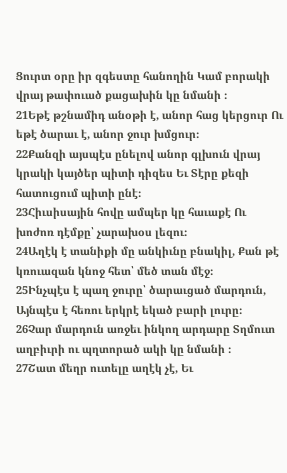Ցուրտ օրը իր զգեստը հանողին Կամ բորակի վրայ թափուած քացախին կը նմանի ։
21Եթէ թշնամիդ անօթի է, անոր հաց կերցուր Ու եթէ ծարաւ է, անոր ջուր խմցուր։
22Քանզի այսպէս ընելով անոր գլխուն վրայ կրակի կայծեր պիտի դիզես Եւ Տէրը քեզի հատուցում պիտի ընէ։
23Հիւսիսային հովը ամպեր կը հաւաքէ Ու խոժոռ դէմքը՝ չարախօս լեզու։
24Աղէկ է տանիքի մը անկիւնը բնակիլ, Քան թէ կռուազան կնոջ հետ՝ մեծ տան մէջ։
25Ինչպէս է պաղ ջուրը՝ ծարաւցած մարդուն, Այնպէս է հեռու երկրէ եկած բարի լուրը։
26Չար մարդուն առջեւ ինկող արդարը Տղմուտ աղբիւրի ու պղտորած ակի կը նմանի ։
27Շատ մեղր ուտելը աղէկ չէ, Եւ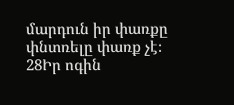մարդուն իր փառքը փնտռելը փառք չէ։
28Իր ոգին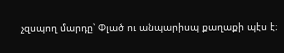չզսպող մարդը՝ Փլած ու անպարիսպ քաղաքի պէս է։